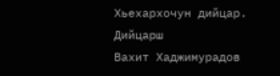Хьехархочун дийцар. Дийцарш
Вахит Хаджимурадов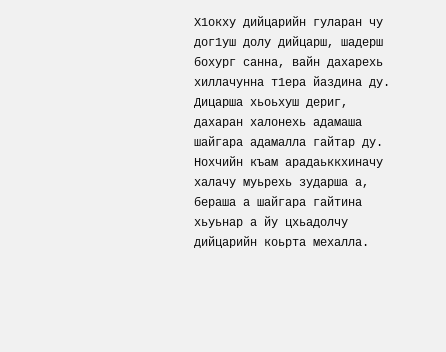Х1окху дийцарийн гуларан чу дог1уш долу дийцарш, шадерш бохург санна, вайн дахарехь хиллачунна т1ера йаздина ду. Дицарша хьоьхуш дериг, дахаран халонехь адамаша шайгара адамалла гайтар ду. Нохчийн къам арадаьккхиначу халачу муьрехь зударша а, бераша а шайгара гайтина хьуьнар а йу цхьадолчу дийцарийн коьрта мехалла.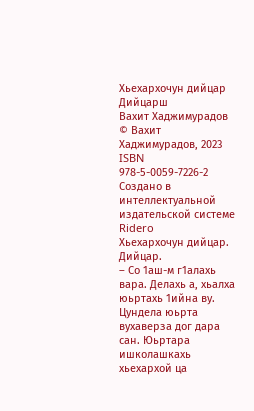Хьехархочун дийцар
Дийцарш
Вахит Хаджимурадов
© Вахит Хаджимурадов, 2023
ISBN 978-5-0059-7226-2
Создано в интеллектуальной издательской системе Ridero
Хьехархочун дийцар. Дийцар.
– Со 1аш-м г1алахь вара. Делахь а, хьалха юьртахь 1ийна ву. Цундела юьрта вухаверза дог дара сан. Юьртара ишколашкахь хьехархой ца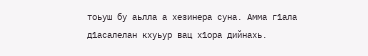тоьуш бу аьлла а хезинера суна. Амма г1ала д1асалелан кхуьур вац х1ора дийнахь.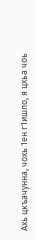Ахь цкъачунна, чохь 1ен г1ишло, я цхьа чоь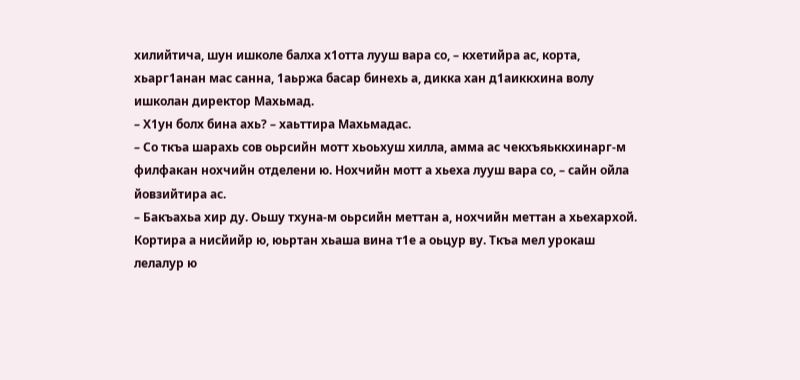хилийтича, шун ишколе балха х1отта лууш вара со, – кхетийра ас, корта, хьарг1анан мас санна, 1аьржа басар бинехь а, дикка хан д1аиккхина волу ишколан директор Махьмад.
– Х1ун болх бина ахь? – хаьттира Махьмадас.
– Со ткъа шарахь сов оьрсийн мотт хьоьхуш хилла, амма ас чекхъяьккхинарг-м филфакан нохчийн отделени ю. Нохчийн мотт а хьеха лууш вара со, – сайн ойла йовзийтира ас.
– Бакъахьа хир ду. Оьшу тхуна-м оьрсийн меттан а, нохчийн меттан а хьехархой. Кортира а нисйийр ю, юьртан хьаша вина т1е а оьцур ву. Ткъа мел урокаш лелалур ю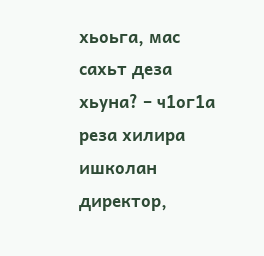хьоьга, мас сахьт деза хьуна? – ч1ог1а реза хилира ишколан директор,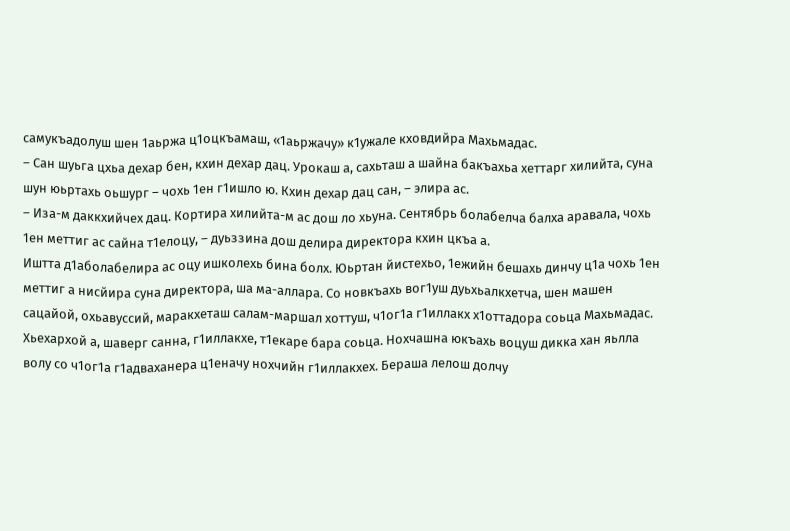самукъадолуш шен 1аьржа ц1оцкъамаш, «1аьржачу» к1ужале кховдийра Махьмадас.
– Сан шуьга цхьа дехар бен, кхин дехар дац. Урокаш а, сахьташ а шайна бакъахьа хеттарг хилийта, суна шун юьртахь оьшург – чохь 1ен г1ишло ю. Кхин дехар дац сан, – элира ас.
– Иза-м даккхийчех дац. Кортира хилийта-м ас дош ло хьуна. Сентябрь болабелча балха аравала, чохь 1ен меттиг ас сайна т1елоцу, – дуьззина дош делира директора кхин цкъа а.
Иштта д1аболабелира ас оцу ишколехь бина болх. Юьртан йистехьо, 1ежийн бешахь динчу ц1а чохь 1ен меттиг а нисйира суна директора, ша ма-аллара. Со новкъахь вог1уш дуьхьалкхетча, шен машен сацайой, охьавуссий, маракхеташ салам-маршал хоттуш, ч1ог1а г1иллакх х1оттадора соьца Махьмадас. Хьехархой а, шаверг санна, г1иллакхе, т1екаре бара соьца. Нохчашна юкъахь воцуш дикка хан яьлла волу со ч1ог1а г1адваханера ц1еначу нохчийн г1иллакхех. Бераша лелош долчу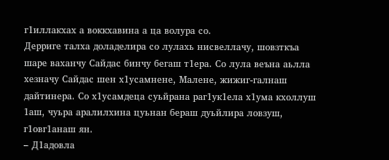г1иллакхах а воккхавина а ца волура со.
Дерриге талха доладелира со лулахь нисвеллачу, шовзткъа шаре ваханчу Сайдас бинчу бегаш т1ера. Со лула веъна аьлла хезначу Сайдас шен х1усамнене, Малене, жижиг-галнаш дайтинера. Со х1усамдеца суьйрана раг1ук1ела х1ума кхоллуш 1аш, чуьра аралилхина цуьнан бераш дуьйлира ловзуш, г1овг1анаш ян.
– Д1адовла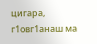цигара, г1овг1анаш ма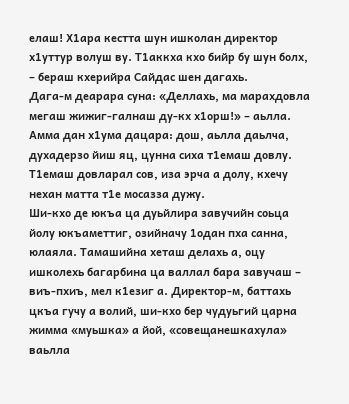елаш! Х1ара кестта шун ишколан директор х1уттур волуш ву. Т1аккха кхо бийр бу шун болх, – бераш кхерийра Сайдас шен дагахь.
Дага-м деарара суна: «Деллахь, ма марахдовла мегаш жижиг-галнаш ду-кх х1орш!» – аьлла. Амма дан х1ума дацара: дош, аьлла даьлча, духадерзо йиш яц, цунна сиха т1емаш довлу. Т1емаш довларал сов, иза эрча а долу, кхечу нехан матта т1е мосазза дужу.
Ши-кхо де юкъа ца дуьйлира завучийн соьца йолу юкъаметтиг, озийначу 1одан пха санна, юлаяла. Тамашийна хеташ делахь а, оцу ишколехь багарбина ца валлал бара завучаш – виъ-пхиъ, мел к1езиг а. Директор-м, баттахь цкъа гучу а волий, ши-кхо бер чудуьгий царна жимма «муьшка» а йой, «совещанешкахула» ваьлла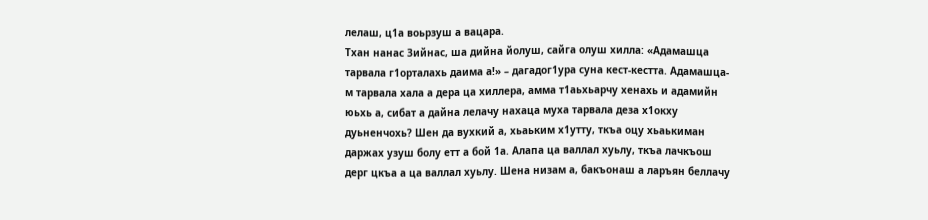лелаш, ц1а воьрзуш а вацара.
Тхан нанас Зийнас, ша дийна йолуш, сайга олуш хилла: «Адамашца тарвала г1орталахь даима а!» – дагадог1ура суна кест-кестта. Адамашца-м тарвала хала а дера ца хиллера, амма т1аьхьарчу хенахь и адамийн юьхь а, сибат а дайна лелачу нахаца муха тарвала деза х1окху дуьненчохь? Шен да вухкий а, хьаьким х1утту, ткъа оцу хьаькиман даржах узуш болу етт а бой 1а. Алапа ца валлал хуьлу, ткъа лачкъош дерг цкъа а ца валлал хуьлу. Шена низам а, бакъонаш а ларъян беллачу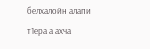белхалойн алапи т1ера а ахча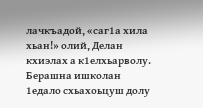лачкъадой, «саг1а хила хьан!» олий, Делан кхиэлах а к1елхьарволу. Берашна ишколан 1едало схьахоьцуш долу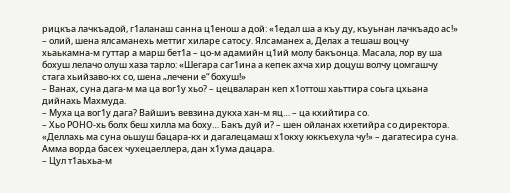рицкъа лачкъадой, г1аланаш санна ц1енош а дой: «1едал ша а къу ду, къуьнан лачкъадо ас!» – олий, шена ялсаманехь меттиг хиларе сатосу. Ялсаманех а, Делах а тешаш воцчу хьаькамна-м гуттар а марш бет1а – цо-м адамийн ц1ий молу бакъонца. Масала, лор ву ша бохуш лелачо олуш хаза тарло: «Шегара саг1ина а кепек ахча хир доцуш волчу цомгашчу стага хьийзаво-кх со, шена „лечени е“ бохуш!»
– Ванах, суна дага-м ма ца вог1у хьо? – цецваларан кеп х1оттош хаьттира соьга цхьана дийнахь Махмуда.
– Муха ца вог1у дага? Вайшиъ вевзина дукха хан-м яц… – ца кхийтира со.
– Хьо РОНО-хь болх беш хилла ма боху… Бакъ дуй и? – шен ойланах кхетийра со директора.
«Деллахь ма суна оьшуш бацара-кх и дагалецамаш х1окху юккъехула чу!» – дагатесира суна. Амма ворда басех чухецаеллера, дан х1ума дацара.
– Цул т1аьхьа-м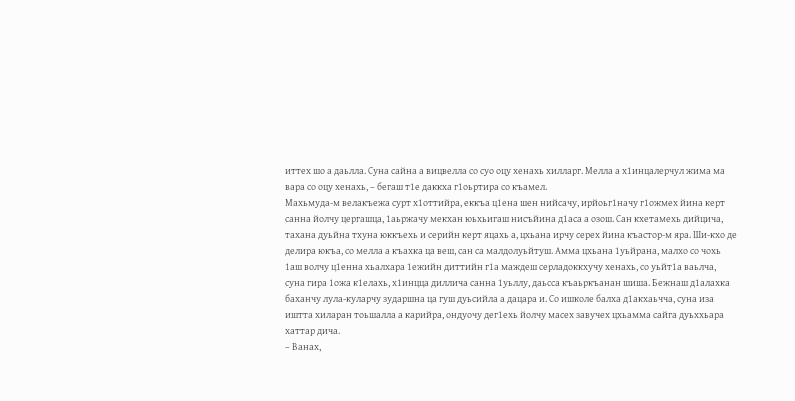иттех шо а даьлла. Суна сайна а вицвелла со суо оцу хенахь хилларг. Мелла а х1инцалерчул жима ма вара со оцу хенахь, – бегаш т1е даккха г1оьртира со къамел.
Махьмуда-м велакъежа сурт х1оттийра, еккъа ц1ена шен нийсачу, ирйоьг1начу г1ожмех йина керт санна йолчу цергашца, 1аьржачу мекхан юьхьигаш нисъйина д1аса а озош. Сан кхетамехь дийцича, тахана дуьйна тхуна юккъехь и серийн керт яцахь а, цхьана ирчу серех йина къастор-м яра. Ши-кхо де делира юкъа, со мелла а къахка ца веш, сан са малдолуьйтуш. Амма цхьана 1уьйрана, малхо со чохь 1аш волчу ц1енна хьалхара 1ежийн диттийн г1а маждеш серладоккхучу хенахь, со уьйт1а ваьлча, суна гира 1ожа к1елахь, х1инцца диллича санна 1уьллу, даьсса къаьркъанан шиша. Бежнаш д1алахка баханчу лула-куларчу зударшна ца гуш дуьсийла а дацара и. Со ишколе балха д1акхаьчча, суна иза иштта хиларан тоьшалла а карийра, ондуочу дег1ехь йолчу масех завучех цхьамма сайга дуьххьара хаттар дича.
– Ванах,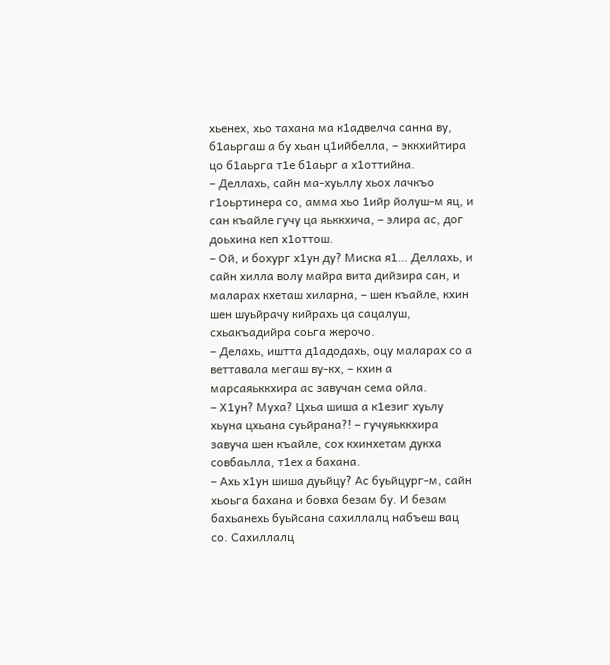хьенех, хьо тахана ма к1адвелча санна ву, б1аьргаш а бу хьан ц1ийбелла, – эккхийтира цо б1аьрга т1е б1аьрг а х1оттийна.
– Деллахь, сайн ма-хуьллу хьох лачкъо г1оьртинера со, амма хьо 1ийр йолуш-м яц, и сан къайле гучу ца яьккхича, – элира ас, дог доьхина кеп х1оттош.
– Ой, и бохург х1ун ду? Миска я1… Деллахь, и сайн хилла волу майра вита дийзира сан, и маларах кхеташ хиларна, – шен къайле, кхин шен шуьйрачу кийрахь ца сацалуш, схьакъадийра соьга жерочо.
– Делахь, иштта д1адодахь, оцу маларах со а веттавала мегаш ву-кх, – кхин а марсаяьккхира ас завучан сема ойла.
– Х1ун? Муха? Цхьа шиша а к1езиг хуьлу хьуна цхьана суьйрана?! – гучуяьккхира завуча шен къайле, сох кхинхетам дукха совбаьлла, т1ех а бахана.
– Ахь х1ун шиша дуьйцу? Ас буьйцург-м, сайн хьоьга бахана и бовха безам бу. И безам бахьанехь буьйсана сахиллалц набъеш вац со. Сахиллалц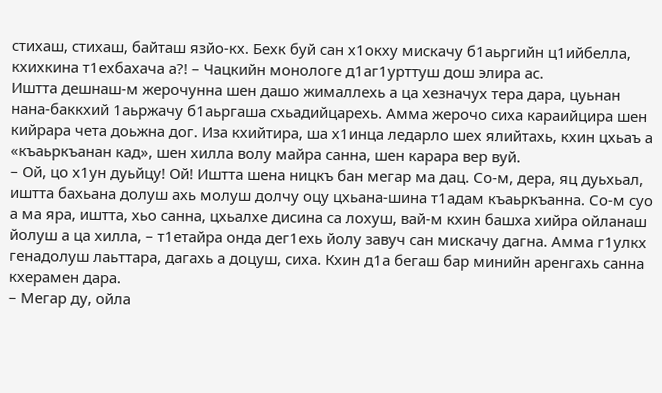стихаш, стихаш, байташ язйо-кх. Бехк буй сан х1окху мискачу б1аьргийн ц1ийбелла, кхихкина т1ехбахача а?! – Чацкийн монологе д1аг1урттуш дош элира ас.
Иштта дешнаш-м жерочунна шен дашо жималлехь а ца хезначух тера дара, цуьнан нана-баккхий 1аьржачу б1аьргаша схьадийцарехь. Амма жерочо сиха караийцира шен кийрара чета доьжна дог. Иза кхийтира, ша х1инца ледарло шех ялийтахь, кхин цхьаъ а «къаьркъанан кад», шен хилла волу майра санна, шен карара вер вуй.
– Ой, цо х1ун дуьйцу! Ой! Иштта шена ницкъ бан мегар ма дац. Со-м, дера, яц дуьхьал, иштта бахьана долуш ахь молуш долчу оцу цхьана-шина т1адам къаьркъанна. Со-м суо а ма яра, иштта, хьо санна, цхьалхе дисина са лохуш, вай-м кхин башха хийра ойланаш йолуш а ца хилла, – т1етайра онда дег1ехь йолу завуч сан мискачу дагна. Амма г1улкх генадолуш лаьттара, дагахь а доцуш, сиха. Кхин д1а бегаш бар минийн аренгахь санна кхерамен дара.
– Мегар ду, ойла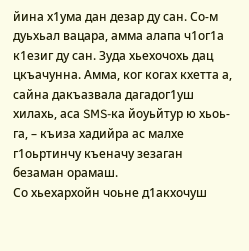йина х1ума дан дезар ду сан. Со-м дуьхьал вацара, амма алапа ч1ог1а к1езиг ду сан. Зуда хьехочохь дац цкъачунна. Амма, ког когах кхетта а, сайна дакъазвала дагадог1уш хилахь, аса SMS-ка йоуьйтур ю хьоь-га, – къиза хадийра ас малхе г1оьртинчу къеначу зезаган безаман орамаш.
Со хьехархойн чоьне д1акхочуш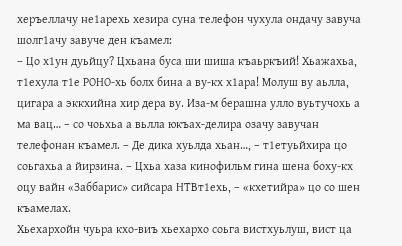херъеллачу не1арехь хезира суна телефон чухула ондачу завуча шолг1ачу завуче ден къамел:
– Цо х1ун дуьйцу? Цхьана буса ши шиша къаьркъий! Хьажахьа, т1ехула т1е РОНО-хь болх бина а ву-кх х1ара! Молуш ву аьлла, цигара а эккхийна хир дера ву. Иза-м берашна улло вуьтучохь а ма вац… – со чоьхьа а вьлла юкъах-делира озачу завучан телефонан къамел. – Де дика хуьлда хьан…, – т1етуьйхира цо соьгахьа а йирзина. – Цхьа хаза кинофильм гина шена боху-кх оцу вайн «Заббарис» сийсара НТВт1ехь, – «кхетийра» цо со шен къамелах.
Хьехархойн чуьра кхо-виъ хьехархо соьга вистхуьлуш, вист ца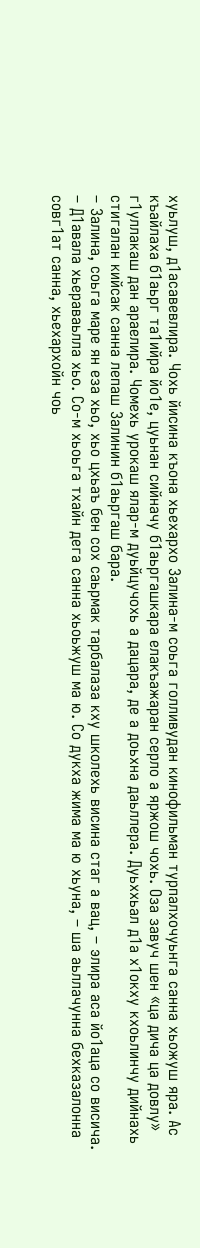хуьлуш, д1асавевлира. Чохь йисина къона хьехархо Залина-м соьга голливудан кинофильман турпалхочуьнга санна хьожуш яра. Ас къайлаха б1аьрг та1ийра йо1е, цуьнан сийначу б1аьргашкара елакъажаран серло а яржош чохь. Оза завуч шен «ца дича ца довлу» г1уллакаш дан араелира. Чомехь урокаш ялар-м дуьйцучохь а дацара, де а доьхна даьллера. Дуьххьал д1а х1окху кхоьлинчу дийнахь стигалан кийсак санна лепаш Залинин б1аьргаш бара.
– Залина, соьга маре ян еза хьо, хьо цхьаъ бен сох саьрмак тарбалаза кху школехь висина стаг а вац, – элира аса йо1аца со висича.
– Д1авала хьераваьлла хьо. Со-м хьоьга тхайн дега санна хьоьжуш ма ю. Со дукха жима ма ю хьуна, – ша аьллачунна бехказалонна совг1ат санна, хьехархойн чоь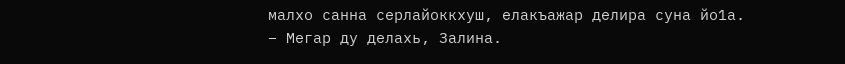малхо санна серлайоккхуш, елакъажар делира суна йо1а.
– Мегар ду делахь, Залина.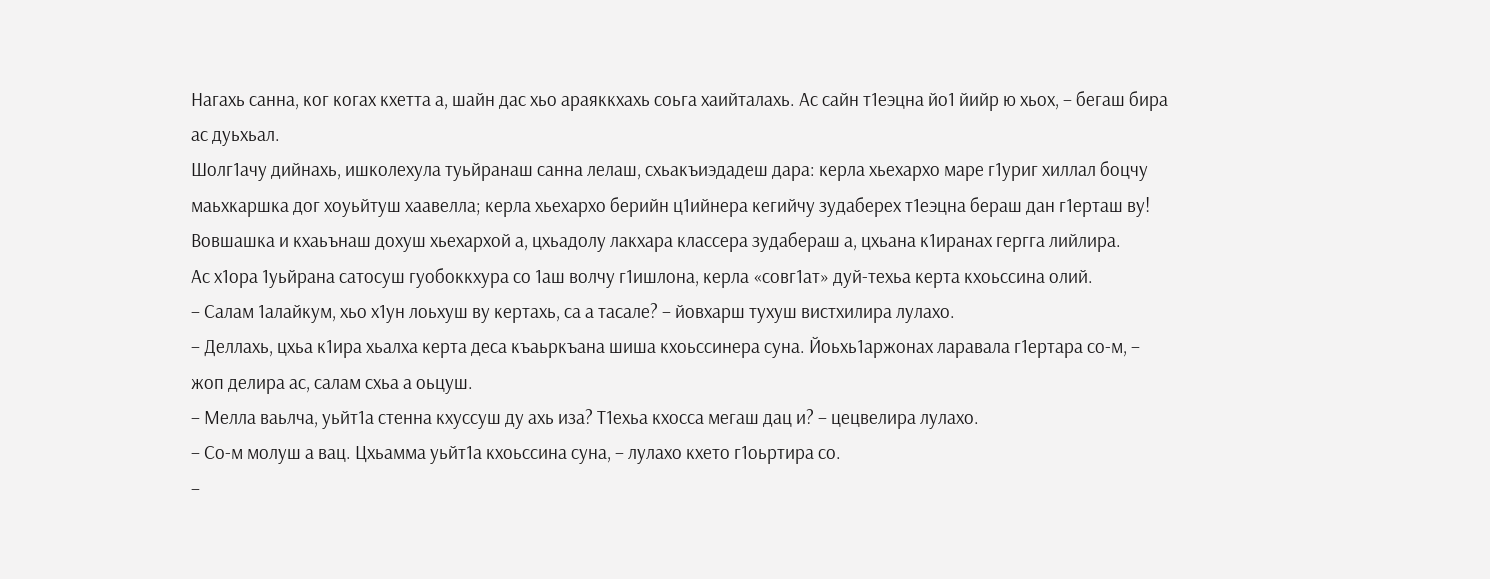Нагахь санна, ког когах кхетта а, шайн дас хьо араяккхахь соьга хаийталахь. Ас сайн т1еэцна йо1 йийр ю хьох, – бегаш бира ас дуьхьал.
Шолг1ачу дийнахь, ишколехула туьйранаш санна лелаш, схьакъиэдадеш дара: керла хьехархо маре г1уриг хиллал боцчу маьхкаршка дог хоуьйтуш хаавелла; керла хьехархо берийн ц1ийнера кегийчу зудаберех т1еэцна бераш дан г1ерташ ву! Вовшашка и кхаьънаш дохуш хьехархой а, цхьадолу лакхара классера зудабераш а, цхьана к1иранах гергга лийлира.
Ас х1ора 1уьйрана сатосуш гуобоккхура со 1аш волчу г1ишлона, керла «совг1ат» дуй-техьа керта кхоьссина олий.
– Салам 1алайкум, хьо х1ун лоьхуш ву кертахь, са а тасале? – йовхарш тухуш вистхилира лулахо.
– Деллахь, цхьа к1ира хьалха керта деса къаьркъана шиша кхоьссинера суна. Йоьхь1аржонах ларавала г1ертара со-м, – жоп делира ас, салам схьа а оьцуш.
– Мелла ваьлча, уьйт1а стенна кхуссуш ду ахь иза? Т1ехьа кхосса мегаш дац и? – цецвелира лулахо.
– Со-м молуш а вац. Цхьамма уьйт1а кхоьссина суна, – лулахо кхето г1оьртира со.
–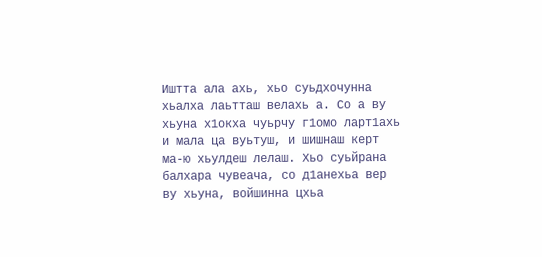Иштта ала ахь, хьо суьдхочунна хьалха лаьтташ велахь а. Со а ву хьуна х1окха чуьрчу г1омо ларт1ахь и мала ца вуьтуш, и шишнаш керт ма-ю хьулдеш лелаш. Хьо суьйрана балхара чувеача, со д1анехьа вер ву хьуна, войшинна цхьа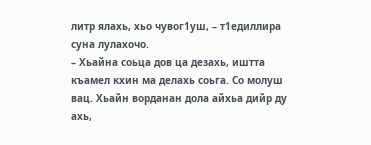литр ялахь, хьо чувог1уш, – т1едиллира суна лулахочо.
– Хьайна соьца дов ца дезахь, иштта къамел кхин ма делахь соьга. Со молуш вац. Хьайн ворданан дола айхьа дийр ду ахь,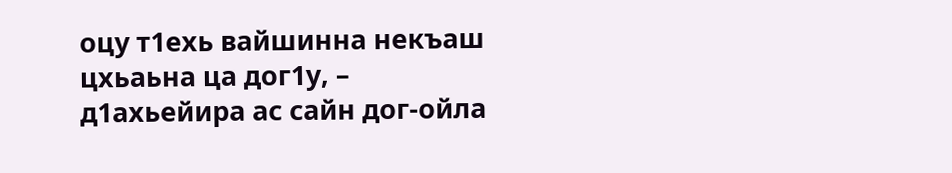оцу т1ехь вайшинна некъаш цхьаьна ца дог1у, – д1ахьейира ас сайн дог-ойла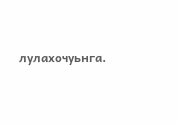лулахочуьнга.